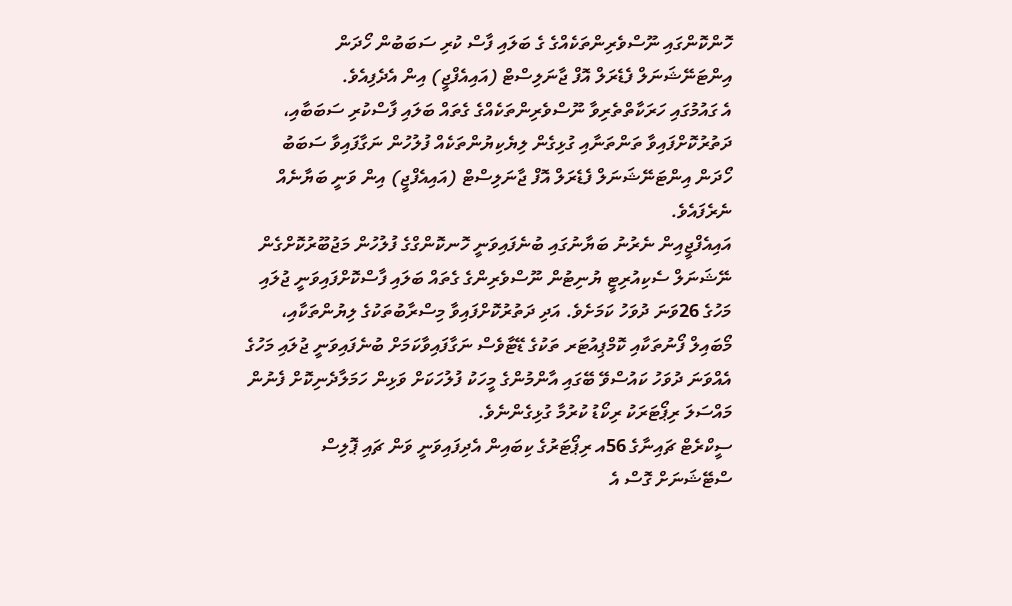ހޮންކޮންގައި ނޫސްވެރިންތަކެއްގެ ގެ ބަލައި ފާސް ކުރި ސަބަބުން ހޯދަން އިންޓަނޭޝަނަލް ފެޑެރަލް އޮފް ޖާނަލިސްޓް (އައިއެފްޖީ) އިން އެދެފިއެވެ.
އެ ގައުމުގައި ހަރަކާތްތެރިވާ ނޫސްވެރިންތަކެއްގެ ގެތައް ބަލައި ފާސްކުރި ސަބަބާއި، ދަތުރުކޮށްފައިވާ ތަންތަނާއި ގުޅިގެން ލިޔެކިޔުންތަކެއް ފުލުހުން ނަގާފައިވާ ސަބަބު ހޯދަން އިންޓަނޭޝަނަލް ފެޑެރަލް އޮފް ޖާނަލިސްޓް (އައިއެފްޖީ) އިން ވަނީ ބަޔާނެއް ނެރެފައެވެ.
އައިއެފްޖީއިން ނެރުނު ބަޔާނުގައި ބުނެފައިވަނީ ހޮނކޮންގްގެ ފުލުހުން މަޖުބޫރުކޮށްގެން ނޭޝަނަލް ސެކިއުރިޓީ ޔުނިޓުން ނޫސްވެރިންގެ ގެތައް ބަލައި ފާސްކޮށްފައިވަނީ ޖުލައި މަހުގެ 26ވަނަ ދުވަހު ކަމަށެވެ. އަދި ދަތުރުކޮށްފައިވާ މިސްރާބުތަކުގެ ލިޔުންތަކާއި، މޯބައިލް ފޯނުތަކާއި ކޮމްޕިއުޓަރ ތަކުގެ ޑޭޓާވެސް ނަގާފައިވާކަމަށް ބުނެފައިވަނީ ޖުލައި މަހުގެ އެއްވަނަ ދުވަހު ކައުސްވޭ ބޭގައި އާންމުންގެ މީހަކު ފުލުހަކަށް ވަޅިން ހަމަލާދެނިކޮށް ފެނުން މައްސަލަ ރިޕޯޓަރަކު ރިކޯޑު ކުރުމާ ގުޅިގެންނެވެ.
ސީކްރެޓް ޗައިނާގެ 56އ ރިޕޯޓަރުގެ ކިބައިން އެދިފައިވަނީ ވަން ޗައި ޕޮލިސް ސްޓޭޝަނަށް ގޮސް އެ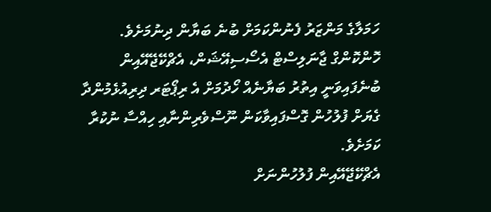ހަމަލާގެ މަންޒަރު ފެނުންކަމަށް ބުނެ ބަޔާން ދިނުމަށެވެ. ހޮންކޮންގް ޖާނަލިސްޓް އެސޯސިއޭޝަން، އެޗްކޭޖޭއޭއިން ބުނެފައިވަނީ އިތުރު ބަޔާނެއް ހޯދުމަށް އެ ރިޕޯޓަރ ދިރިއުޅެމުންދާ ގެޔަށް ފުލުހުން ގޮސްފައިވާކަން ނޫސްވެރިންނާއި ހިއްސާ ނުކުރާ ކަމަށެވެ.
އެޗްކޭޖޭއޭއިން ފުލުހުންނަށް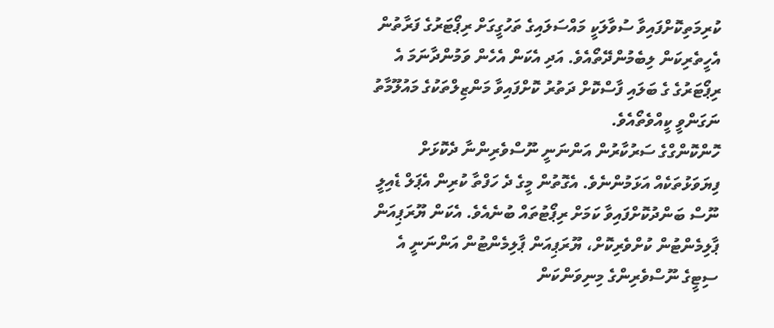ކުރިމަތިކޮށްފައިވާ ސުވާލަކީ މައްސަލައިގެ ތަހުގީގަށް ރިޕޯޓަރުގެ ފަރާތުން އެހީތެރިކަން ލިބެމުންދޭތޯއެވެ. އަދި އެކަން އެހެން ވަމުންދާނަމަ އެ ރިޕޯޓަރުގެ ގެ ބަލައި ފާސްކޮށް ދަތުރު ކޮށްފައިވާ މަންޒިލްތަކުގެ މައުލޫމާތު ނަގަންވީ ކީއްވެތޯއެވެ.
ހޮންކޮންގްގެ ސަރުކާރުން އަންނަނީ ނޫސްވެރިންނާ ދެކޮޅަށް ފިޔަވަޅުތަކެއް އަޅަމުންނެވެ. އެގޮތުން މީގެ ދެ ހަފްތާ ކުރިން އެޕަލް ޑެއިލީ ނޫސް ބަންދުކޮށްފައިވާ ކަމަށް ރިޕޯޓުތައް ބުނެއެވެ. އެކަން ޔޫރަޕިއަން ޕާލިމެންޓުން ކުށްވެރިކޮށް، ޔޫރަޕިއަން ޕާލިމެންޓުން އަންނަނީ އެ ސިޓީގެ ނޫސްވެރިންގެ މިނިވަންކަން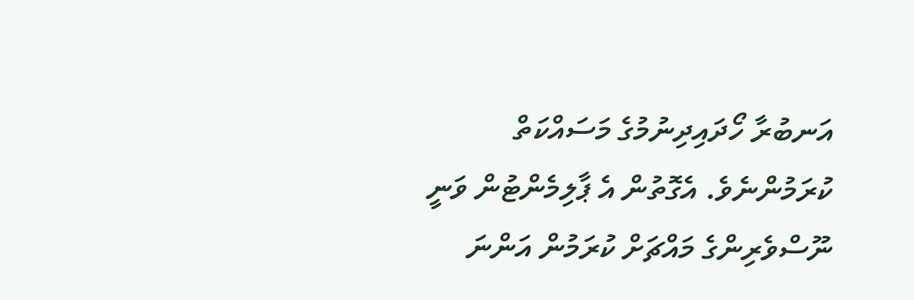އަނބުރާ ހޯދައިދިނުމުގެ މަސައްކަތް ކުރަމުންނެވެ. އެގޮތުން އެ ޕާލިމެންޓުން ވަނީ ނޫސްވެރިންގެ މައްޗަށް ކުރަމުން އަންނަ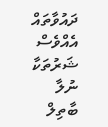ދައުވާތައް އެއްވެސް ޝަރުތަކާ ނުލާ ބާތިލް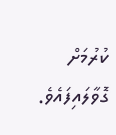ކުރުމަށް ގޮވާލައިފައެވެ.